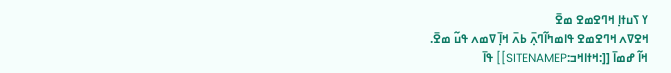ߌ ߖߎߙߊ߲ ߞߣߐߘߐ ߘߐ߫
ߞߐߜߍ ߞߣߐߘߐ ߟߊߘߤߊ߬ߣߍ߲߫ ߕߍ߫ ߞߊ߲߫ ߜߘߍ ߟߎ߬ ߘߐ߫.
ߞߊ߬ ߝߘߊ߫ [[:ߞߙߊߞߏ:SITENAMEP]] ߟߊ߫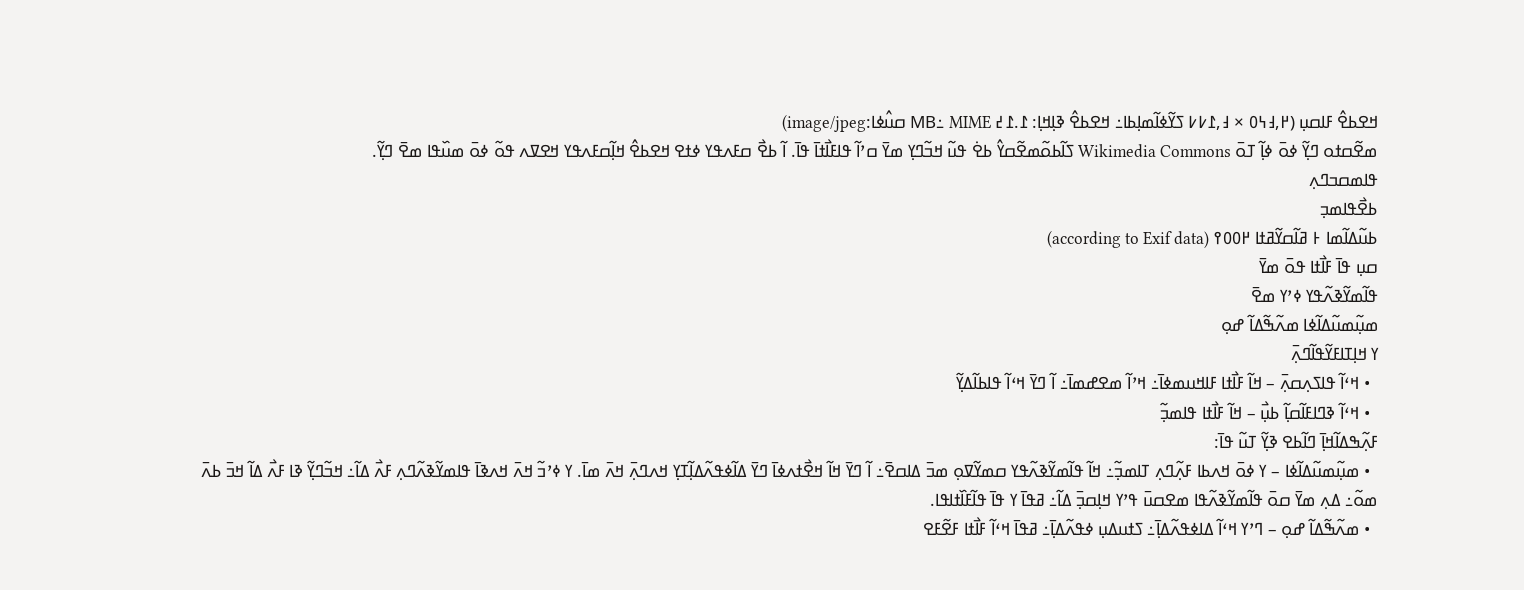ߞߐߕߐ߮ ߓߊߛߎ߲ (߂,߃߆߀ × ߃,߁߇߇ ߖߌ߬ߦߊ߬ߘߊ߲ߕߊ߸ ߞߐߕߐ߮ ߢߊ߲ߞߊ߲: ߁.߁߄ MB߸ MIME ߛߎ߮ߦߊ:image/jpeg)
ߘߐ߬ߛߙߋ ߣߌ߲߬ ߦߋ߫ ߦߊ߲߬ ߠߋ߫ Wikimedia Commons ߖߊ߬ߕߋ߬ߘߐ߬ߛߌ߮ ߕߐ߭ ߟߎ߬ ߞߏ߬ߣߌ߲ ߘߌ߫ ߛߴߊ߬ ߟߊߓߊ߯ߙߊ߫ ߟߊ߫. ߊ߬ ߕߐ߯ ߛߓߍߟߌ ߦߙߐ ߞߐߕߐ߮ ߞߊ߲߬ߛߓߍߟߌ ߞߐߜߍ ߟߋ߬ ߦߋ߫ ߘߎ߰ߟߊ ߘߐ߫ ߣߌ߲߬.
ߟߊߘߛߏߣߍ߲
ߕߐ߯ߟߊߘߏ߲
ߕߎ߬ߡߊ߬ߘߊ ߅ ߥߊ߬ߛߌ߬ߥߙߊ ߂߀߀߉ (according to Exif data)
ߛߎ߲ ߟߊ߫ ߓߊ߯ߙߊ ߟߋ߫ ߘߌ߫
ߟߊ߬ߘߌ߬ߢߍ߬ߟߌ ߦߴߌ ߘߐ߫
ߘߎ߲߬ߘߎ߬ߡߊ߬ߦߊ ߘߍ߬ߒ߬ߡߊ߬ ߝߋ߲
ߌ ߞߊ߲ߠߊߓߌ߬ߟߊ߬ߣߍ߲߫
  • ߞߵߊ߬ ߟߊߖߍ߲ߛߍ߲߫ – ߞߊ߬ ߓߊ߯ߙߊ ߓߊߞߎߘߦߊ߫߸ ߞߴߊ߬ ߘߐߝߘߊ߫߸ ߊ߬ ߣߌ߫ ߞߵߊ߬ ߟߊߕߊ߬ߡߌ߲߬
  • ߞߵߊ߬ ߢߣߊߓߊ߬ߛߊ߲߬ ߕߎ߲߯ – ߞߊ߬ ߓߊ߯ߙߊ ߟߊߘߏ߲߬
ߓߍ߲߬ߒߡߊ߬ߞߊ߲߫ ߣߊ߬ߕߐ ߢߌ߲߬ ߠߎ߬ ߟߊ߫:
  • ߘߎ߲߬ߘߎ߬ߡߊ߬ߦߊ – ߌ ߦߋ߫ ߞߍߕߊ ߓߍ߲߬ߣߍ߲ ߠߊߘߏ߲߬߸ ߞߊ߬ ߟߊ߬ߘߌ߬ߢߍ߬ߟߌ ߛߘߌ߬ߜߋ߲ ߘߏ߫ ߡߊߛߐ߫߸ ߊ߬ ߣߌ߫ ߞߊ߬ ߞߐ߯ߙߍߦߊ߫ ߣߌ߫ ߡߊ߬ߦߟߍ߬ߡߊ߲߬ߠߌ߲ ߞߍߣߍ߲߫ ߞߍ߫ ߘߊ߫. ߌ ߦߴߏ߬ ߞߍ߫ ߞߍߢߊ߫ ߟߊߘߌ߬ߢߍ߬ߣߍ߲ ߓߍ߯ ߡߊ߬߸ ߞߏ߬ߣߌ߲߬ ߢߊ ߓߍ߯ ߡߊ߬ ߞߏ߫ ߕߍ߫ ߘߋ߬߸ ߡߍ߲ ߘߌ߫ ߛߋ߫ ߟߊ߬ߘߌ߬ߢߍ߬ߟߊ ߘߐߛߎ߫ ߟߴߌ ߞߊ߲ߛߏ߲߫ ߡߊ߬߸ ߥߟߊ߫ ߌ ߟߊ߫ ߟߊ߬ߓߊ߰ߙߊߟߊ.
  • ߘߍ߬ߒ߬ߡߊ߬ ߝߋ߲ – ߣߴߌ ߞߵߊ߬ ߡߊߦߟߍ߬ߡߊ߲߫߸ ߖߙߎߡߎ߲ ߦߟߍ߬ߡߊ߲߫߸ ߥߟߊ߫ ߞߵߊ߬ ߓߊ߯ߙߊ ߓߐ߬ߓߐ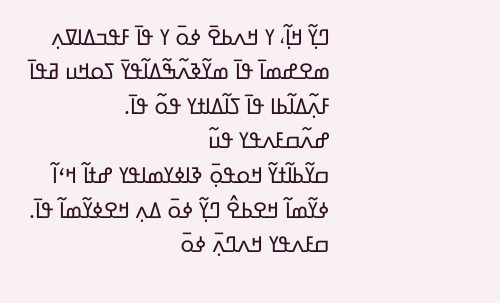ߣߌ߲߬ ߞߊ߲߬، ߌ ߞߍߕߐ߫ ߦߋ߫ ߌ ߟߊ߫ ߓߟߏߡߊߜߍ߲ ߘߐߝߘߊ߫ ߟߊ߫ ߘߌ߬ߢߍ߬ߒ߬ߡߊ߬ߟߌ߫ ߖߋߞߎ ߥߟߊ߫ ߓߍ߲߬ߡߊ߬ߕߊ ߟߊ߫ ߖߊ߬ߡߊߙߌ ߟߋ߬ ߟߊ߫.
ߝߍ߬ߛߓߍߟߌ ߟߎ߬
ߛߌ߬ߕߊ߬ߙߌ߬ ߞߋߟߋ߲߫ ߢߊߦߌߘߊߟߌ ߝߙߊ߬ ߞߵߊ߬ ߦߌ߬ߘߊ߬ ߞߐߕߐ߮ ߣߌ߲߬ ߦߋ߫ ߡߍ߲ ߞߐߦߌ߬ߘߊ߬ ߟߊ߫.
ߛߓߍߟߌ ߞߍߣߍ߲߫ ߦߋ߫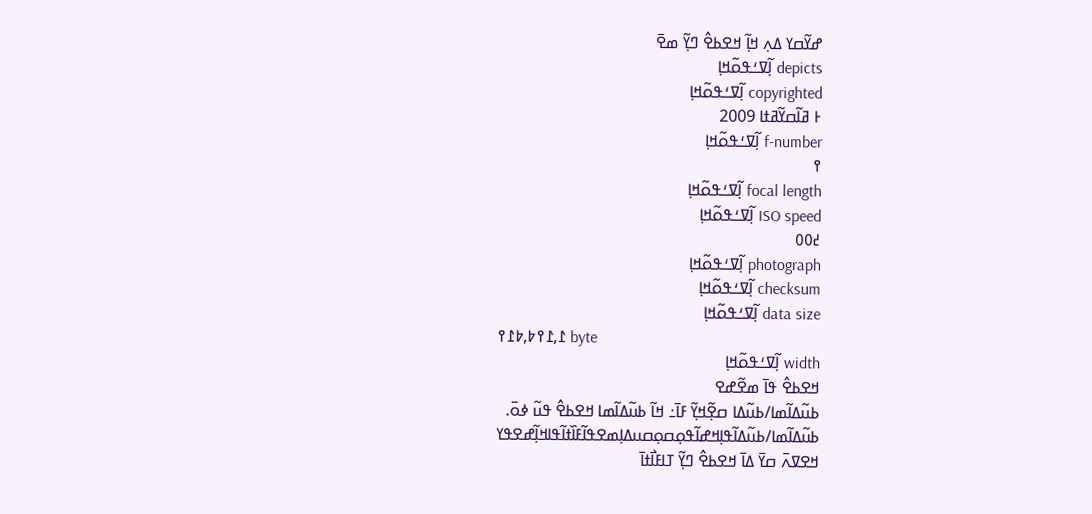ߝߌ߬ߛߌ ߡߍ߲ ߞߊ߲߬ ߞߐߕߐ߮ ߣߌ߲߬ ߘߐ߫
depicts ߊ߲߬ߜߑߟߋ߬ߞߊ߲
copyrighted ߊ߲߬ߜߑߟߋ߬ߞߊ߲
߅ ߥߊ߬ߛߌ߬ߥߙߊ 2009
f-number ߊ߲߬ߜߑߟߋ߬ߞߊ߲
߉
focal length ߊ߲߬ߜߑߟߋ߬ߞߊ߲
ISO speed ߊ߲߬ߜߑߟߋ߬ߞߊ߲
߄߀߀
photograph ߊ߲߬ߜߑߟߋ߬ߞߊ߲
checksum ߊ߲߬ߜߑߟߋ߬ߞߊ߲
data size ߊ߲߬ߜߑߟߋ߬ߞߊ߲
߁,߁߉߈,߈߁߉ byte
width ߊ߲߬ߜߑߟߋ߬ߞߊ߲
ߞߐߕߐ߮ ߟߊ߫ ߘߐ߬ߝߐ
ߕߎ߬ߡߊ߬ߘߊ/ߕߎ߬ߡߊ ߛߐ߲߬ߞߌ߲߬ ߓߊ߫߸ ߞߊ߬ ߕߎ߬ߡߊ߬ߘߊ ߞߐߕߐ߮ ߟߎ߬ ߦߋ߫.
ߕߎ߬ߡߊ߬ߘߊ/ߕߎ߬ߡߊ߬ߟߊ߲ߞߝߊ߬ߟߋ߲ߛߋ߲ߛߎߡߊ߲ߘߐߟߊ߬ߓߊ߰ߙߊ߬ߟߊߞߊ߲߬ߝߐߟߌ
ߞߐߜߍ߫ ߛߌ߫ ߡߊ߫ ߞߐߕߐ߮ ߣߌ߲߬ ߠߊߓߊ߯ߙߊ߫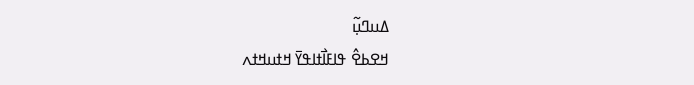ߡߎߣߎ߲߬
ߞߐߕߐ߮ ߟߊߓߊ߯ߙߊߟߌ߫ ߞߙߎߞߙߍ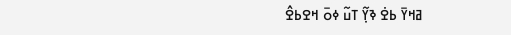ߥߞߌ߫ ߕߐ߭ ߢߌ߲߬ ߠߎ߬ ߦߋ߫ ߞߐߕߐ߮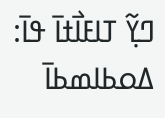ߣߌ߲߬ ߠߊߓߊ߯ߙߊ߫ ߟߊ߫:
ߡߋߕߊߘߕߊ߫